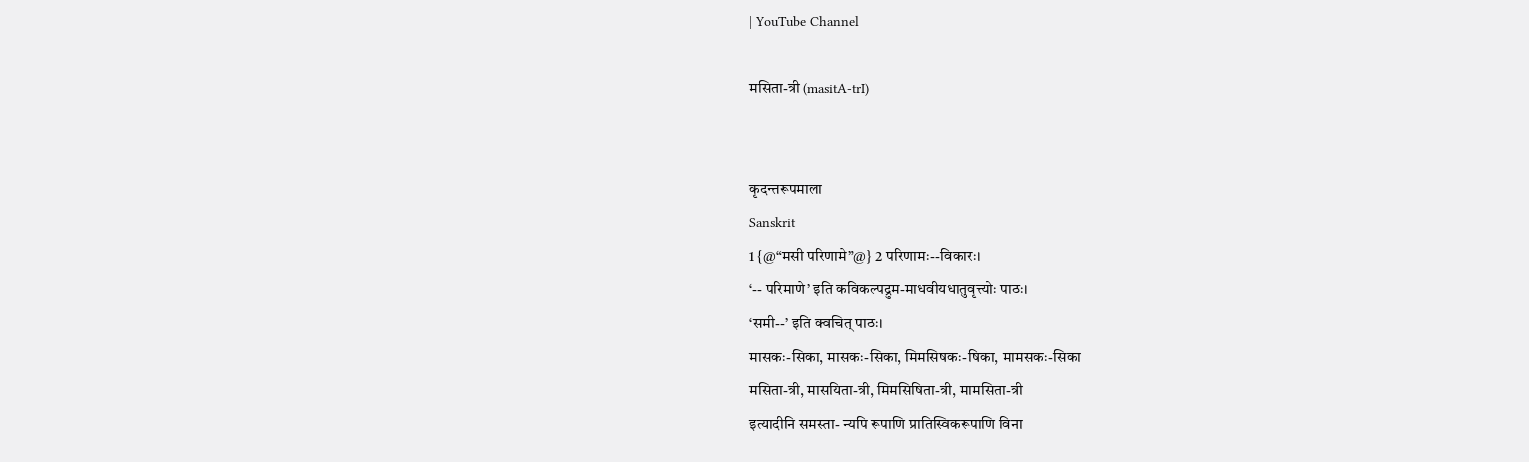| YouTube Channel

मसिता-त्री (masitA-trI)


कृदन्तरूपमाला
Sanskrit
1 {@“मसी परिणामे”@} 2 परिणामः--विकारः।
‘-- परिमाणे’ इति कविकल्पद्रुम-माधवीयधातुवृत्त्योः पाठः।
‘समी--’ इति क्वचित् पाठः।
मासकः-सिका, मासकः-सिका, मिमसिषकः-षिका, मामसकः-सिका
मसिता-त्री, मासयिता-त्री, मिमसिषिता-त्री, मामसिता-त्री
इत्यादीनि समस्ता- न्यपि रूपाणि प्रातिस्विकरूपाणि विना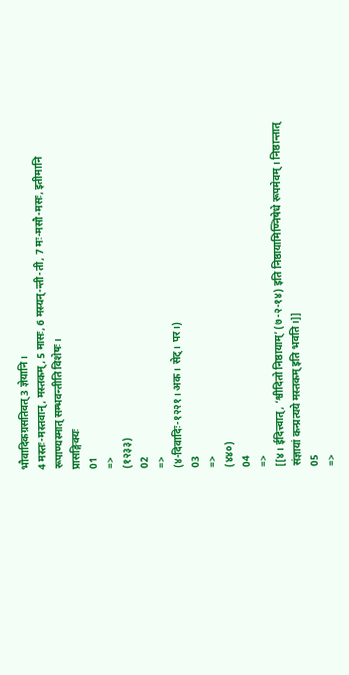भौवादिकग्रसतिवत् 3 ज्ञेयानि।
4 मस्तः-मस्तवान्, मस्तकम्, 5 मासः, 6 मस्यन्-न्ती-ती, 7 मः-मसौ-मसः, इतीमानि रूपाण्यस्मात् सम्भवन्तीति विशेषः।
प्रासङ्गिक्यः
01
=>
(१२३३)
02
=>
(४-दिवादिः-१२२१। अक। सेट्। पर।)
03
=>
(४४०)
04
=>
[[४। ईदित्त्वात्, ‘श्वीदितो निष्ठायाम्’ (७-२-१४) इति निष्ठायामिण्निषेधे रूपमेवम्। निष्ठान्तात् संज्ञायां कन्प्रत्यये मस्तकम् इति भवति।]]
05
=>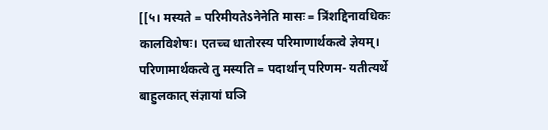[[५। मस्यते = परिमीयतेऽनेनेति मासः = त्रिंशद्दिनावधिकः कालविशेषः। एतच्च धातोरस्य परिमाणार्थकत्वे ज्ञेयम्। परिणामार्थकत्वे तु मस्यति = पदार्थान् परिणम- यतीत्यर्थे बाहुलकात् संज्ञायां घञि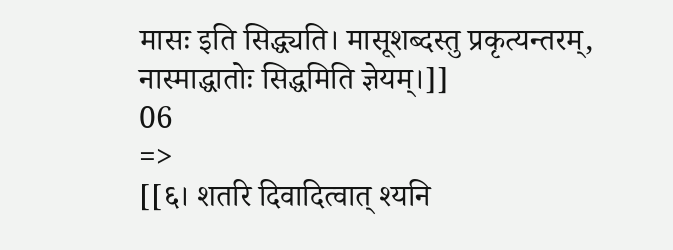मासः इति सिद्ध्यति। मासूशब्दस्तु प्रकृत्यन्तरम्, नास्माद्धातोः सिद्धमिति ज्ञेयम्।]]
06
=>
[[६। शतरि दिवादित्वात् श्यनि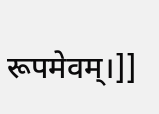रूपमेवम्।]]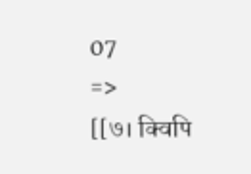07
=>
[[७। क्विपि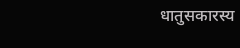धातुसकारस्य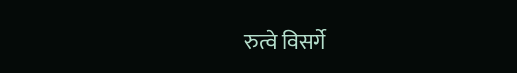रुत्वे विसर्गे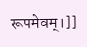रूपमेवम्।]]